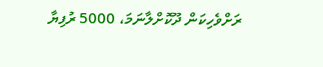ރަށްވެހިކަން ދޫކޮށްލާނަމަ، 5000 ރުފިޔާ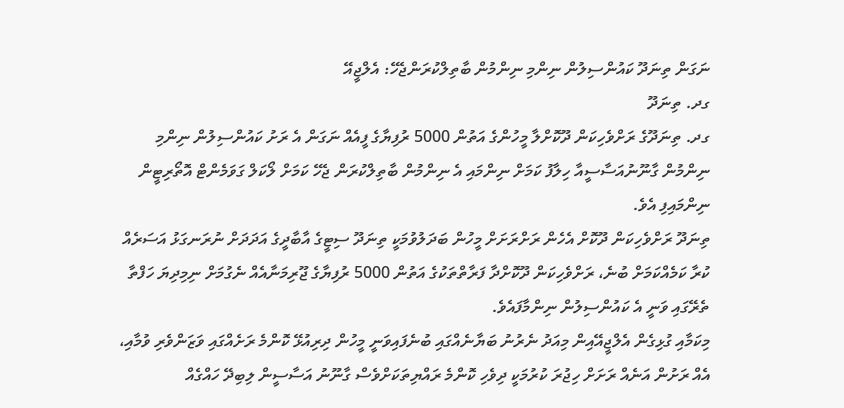ނަގަން ތިނަދޫ ކައުންސިލުން ނިންމި ނިންމުން ބާތިލްކުރަންޖެހޭ: އެލްޖީއޭ
ގދ. ތިނަދޫ
ގދ. ތިނަދޫގެ ރަށްވެހިކަން ދޫކޮށްލާ މީހުންގެ އަތުން 5000 ރުފިޔާގެ ފީއެއް ނަގަން އެ ރަށު ކައުންސިލުން ނިންމި ނިންމުން ގާނޫނުއަސާސީއާ ހިލާފު ކަމަށް ނިންމައި އެ ނިންމުން ބާތިލްކުރަން ޖެހޭ ކަމަށް ލޯކަލް ގަވަމެންޓް އޮތޯރިޓީން ނިންމައިފި އެވެ.
ތިނަދޫ ރަށްވެހިކަން ދޫކޮށް އެހެން ރަށްރަށަށް މީހުން ބަދަލުވުމަކީ ތިނަދޫ ސިޓީގެ އާބާދީގެ އަދަދަށް ނުރަނގަޅު އަސަރެއް ކުރާ ކަމެއްކަމަށް ބުނެ، ރަށްވެހިކަން ދޫކޮށްދާ ފަރާތްތަކުގެ އަތުން 5000 ރުފިޔާގެ ޖޫރިމަނާއެއް ނެގުމަށް ނިމިދިޔަ ހަފްތާ ތެރޭގައި ވަނީ އެ ކައުންސިލުން ނިންމާފައެވެ.
މިކަމާއި ގުޅިގެން އެލްޖީއޭއިން މިއަދު ނެރުނު ބަޔާނެއްގައި ބުނެފައިވަނީ މީހުން ދިރިއުޅޭ ކޮންމެ ރަށެއްގައި ވަޒަންވެރި ވުމާއި، އެއް ރަށުން އަނެއް ރަށަށް ހިޖުރަ ކުރުމަކީ ދިވެހި ކޮންމެ ރައްޔިތަކަށްވެސް ގާނޫނު އަސާސީން ލިބިދޭ ހައްގެއް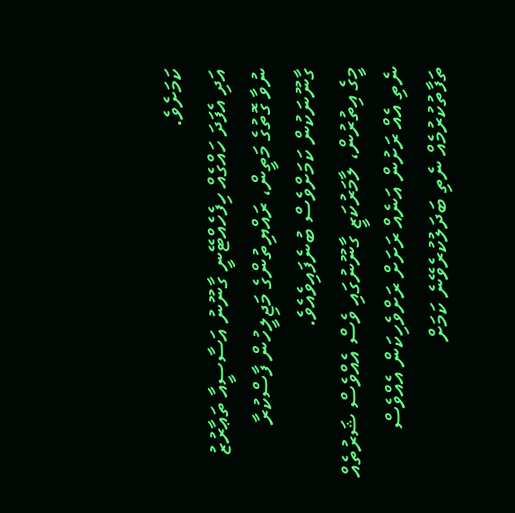ކަމަށެވެ.
އަދި އެފަދަ ހައްގެއް ހިފެހެއްޓޭނީ ގާނޫނު އަސާސީއާ ތަޢާރުޒު ނުވާ ގޮތުގެ މަތީން، ރައްޔިތުންގެ މަޖިލީހުން ފާސްކުރާ ގާނޫނަކުން ކަމަށްވެސް ބުނެފައިވެއެވެ.
މީގެ އިތުރުން، ލާމަރުކަޒީ ގާނޫނުގައި ވެސް އެއްވެސް ޝަރުތެއް ނެތި އެއް ރަށުން އަނެއް ރަށަށް ރަށްވެހިކަން އެއްވެސް ތަފާތުކުރުމެއް ނެތި ބަދަލުކުރެވޭނެ ކަމަށް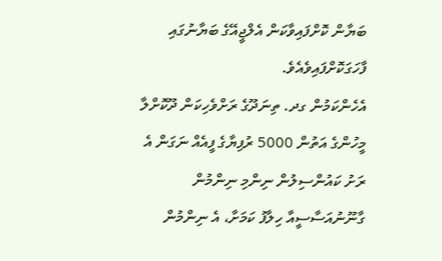ބަޔާން ކޮށްފައިވާކަން އެލްޖީއޭގެ ބަޔާނުގައި ފާހަގަކޮށްފައިވެއެވެ.
އެހެންކަމުން ގދ. ތިނަދޫގެ ރަށްވެހިކަން ދޫކޮށްލާ މީހުންގެ އަތުން 5000 ރުފިޔާގެ ފީއެއް ނަގަން އެ ރަށު ކައުންސިލުން ނިންމި ނިންމުން ގާނޫނުއަސާސީއާ ހިލާފު ކަމަށާ، އެ ނިންމުން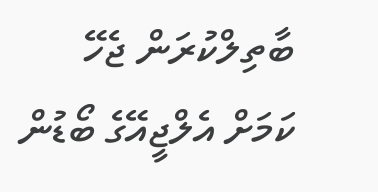ބާތިލްކުރަން ޖެހޭ ކަމަށް އެލްޖީއޭގެ ބޯޑުން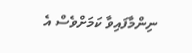ނިންމާފައިވާ ކަމަށްވެސް އެ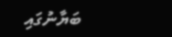ބަޔާނުގައި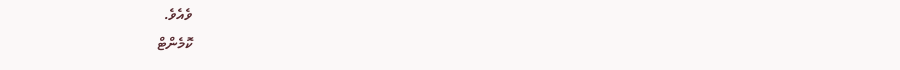ވެއެވެ.
ކޮމެންޓް